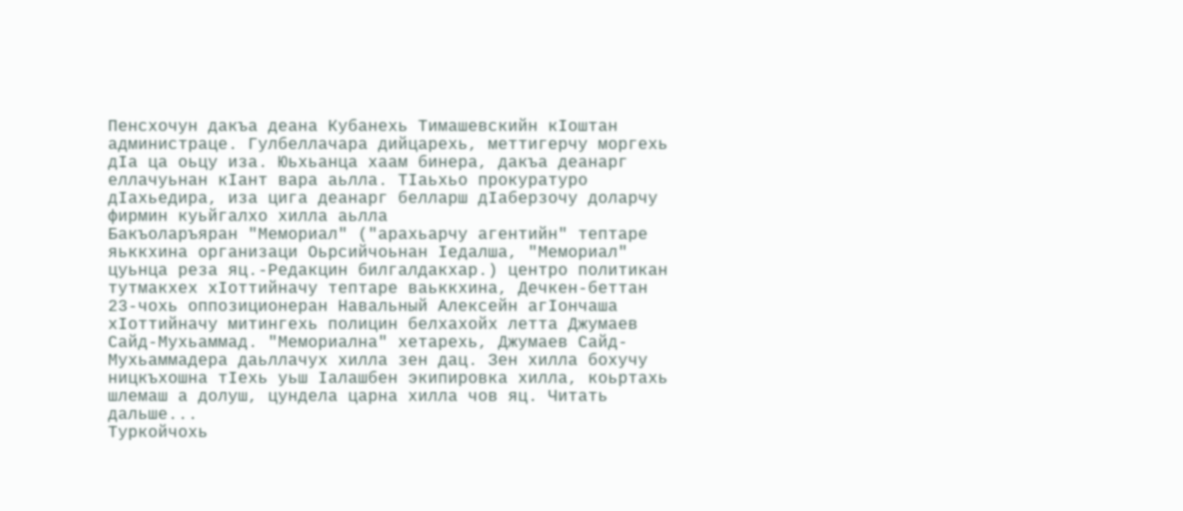Пенсхочун дакъа деана Кубанехь Тимашевскийн кIоштан администраце. Гулбеллачара дийцарехь, меттигерчу моргехь дIа ца оьцу иза. Юьхьанца хаам бинера, дакъа деанарг еллачуьнан кIант вара аьлла. ТIаьхьо прокуратуро дIахьедира, иза цига деанарг белларш дIаберзочу доларчу фирмин куьйгалхо хилла аьлла
Бакъоларъяран "Мемориал" ("арахьарчу агентийн" тептаре яьккхина организаци Оьрсийчоьнан Iедалша, "Мемориал" цуьнца реза яц.-Редакцин билгалдакхар.) центро политикан тутмакхех хIоттийначу тептаре ваьккхина, Дечкен-беттан 23-чохь оппозиционеран Навальный Алексейн агIончаша хIоттийначу митингехь полицин белхахойх летта Джумаев Сайд-Мухьаммад. "Мемориална" хетарехь, Джумаев Сайд-Мухьаммадера даьллачух хилла зен дац. Зен хилла бохучу ницкъхошна тIехь уьш Iалашбен экипировка хилла, коьртахь шлемаш а долуш, цундела царна хилла чов яц. Читать дальше...
Туркойчохь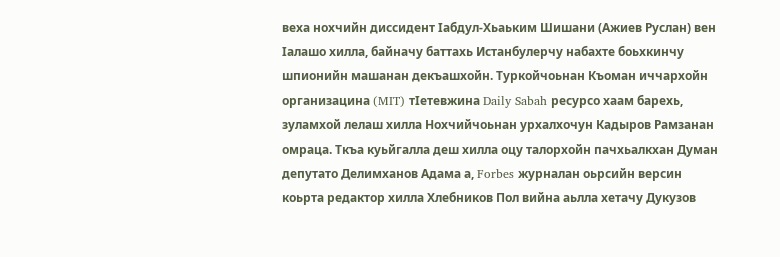веха нохчийн диссидент Iабдул-Хьаьким Шишани (Ажиев Руслан) вен Iалашо хилла, байначу баттахь Истанбулерчу набахте боьхкинчу шпионийн машанан декъашхойн. Туркойчоьнан Къоман иччархойн организацина (MIT) тIетевжина Daily Sabah ресурсо хаам барехь, зуламхой лелаш хилла Нохчийчоьнан урхалхочун Кадыров Рамзанан омраца. Ткъа куьйгалла деш хилла оцу талорхойн пачхьалкхан Думан депутато Делимханов Адама а, Forbes журналан оьрсийн версин коьрта редактор хилла Хлебников Пол вийна аьлла хетачу Дукузов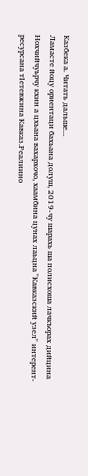Казбека а. Читать дальше...
Ламасте йоцу ориентаци бахьана долуш, 2019-чу шарахь ша полисхоша лачкъорах дийцина Нохчийчуьрчу кхин а цхьана вахархочо, хаамбина цунах лаьцна "Кавказский узел" интерент-ресурсана тIетевжина Кавказ.Реалиино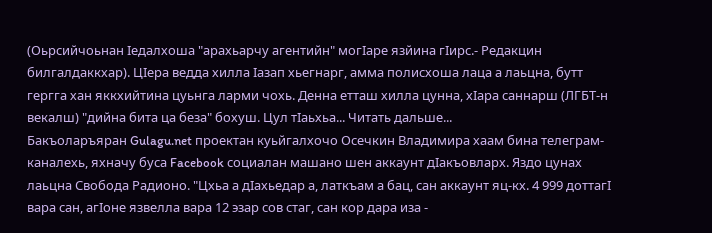(Оьрсийчоьнан Iедалхоша "арахьарчу агентийн" могIаре язйина гIирс.- Редакцин билгалдаккхар). ЦIера ведда хилла Iазап хьегнарг, амма полисхоша лаца а лаьцна, бутт гергга хан яккхийтина цуьнга ларми чохь. Денна етташ хилла цунна, хIара саннарш (ЛГБТ-н векалш) "дийна бита ца беза" бохуш. Цул тIаьхьа... Читать дальше...
Бакъоларъяран Gulagu.net проектан куьйгалхочо Осечкин Владимира хаам бина телеграм-каналехь, яхначу буса Facebook социалан машано шен аккаунт дIакъовларх. Яздо цунах лаьцна Свобода Радионо. "Цхьа а дIахьедар а, латкъам а бац, сан аккаунт яц-кх. 4 999 доттагI вара сан, агIоне язвелла вара 12 эзар сов стаг, сан кор дара иза -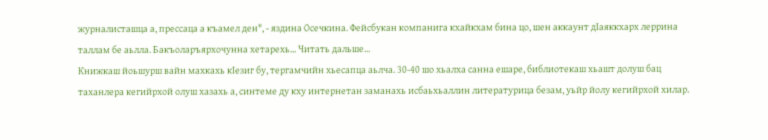журналисташца а, прессаца а къамел ден", - яздина Осечкина. Фейсбукан компанига кхайкхам бина цо, шен аккаунт дIаяккхарх леррина таллам бе аьлла. Бакъоларъярхочунна хетарехь... Читать дальше...
Книжкаш йоьшурш вайн махкахь кIезиг бу, тергамчийн хьесапца аьлча. 30-40 шо хьалха санна ешаре, библиотекаш хьашт долуш бац таханлера кегийрхой олуш хазахь а, синтеме ду кху интернетан заманахь исбаьхьаллин литературица безам, уьйр йолу кегийрхой хилар.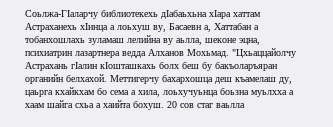Соьлжа-ГIаларчу библиотекехь дIабаьхьна хIара хаттам
Астраханехь хIинца а лоьхуш ву, Басаевн а, Хаттабан а тобанхошлахь зуламаш лелийна ву аьлла, шеконе эцна, психиатрин лазартнера ведда Алханов Мохьмад. "Цхьаццайолчу Астрахань гIалин кIошташкахь болх беш бу бакъоларъяран органийн белхахой. Меттигерчу бахархошца деш къамелаш ду, цаьрга кхайкхам бо сема а хила, лоьхучуьнца боьзна муьлхха а хаам шайга схьа а хаийта бохуш. 20 сов стаг ваьлла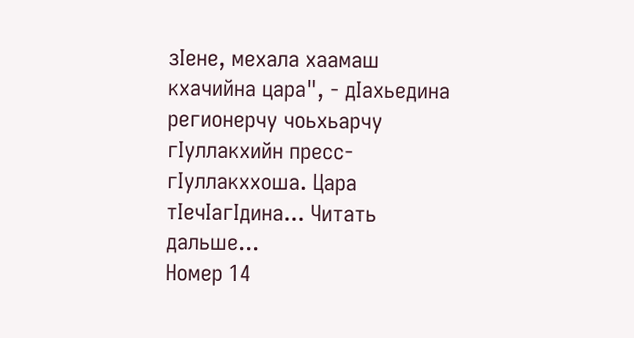зIене, мехала хаамаш кхачийна цара", - дIахьедина регионерчу чоьхьарчу гIуллакхийн пресс-гIуллакххоша. Цара тIечIагIдина... Читать дальше...
Номер 14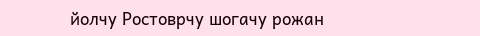йолчу Ростоврчу шогачу рожан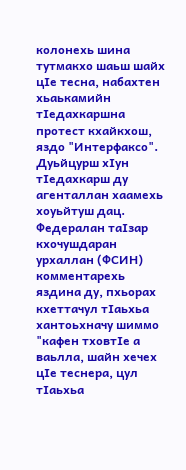колонехь шина тутмакхо шаьш шайх цIе тесна, набахтен хьаькамийн тIедахкаршна протест кхайкхош, яздо "Интерфаксо". Дуьйцурш хIун тIедахкарш ду агенталлан хаамехь хоуьйтуш дац. Федералан таIзар кхочушдаран урхаллан (ФСИН) комментарехь яздина ду, пхьорах кхеттачул тIаьхьа хантоьхначу шиммо "кафен тховтIе а ваьлла, шайн хечех цIе теснера, цул тIаьхьа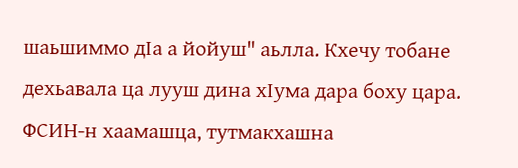шаьшиммо дIа а йойуш" аьлла. Кхечу тобане дехьавала ца лууш дина хIума дара боху цара. ФСИН-н хаамашца, тутмакхашна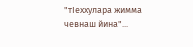"тIеххулара жимма чевнаш йина"...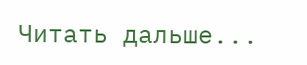Читать дальше...